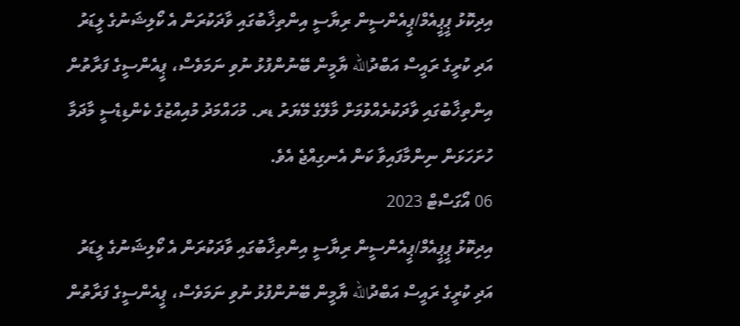އިދިކޮޅު ޕީޕީއެމް/ޕީއެންސީން ރިޔާސީ އިންތިޚާބުގައި ވާދަކުރަން އެ ކޯލިޝަނުގެ ލީޑަރު އަދި ކުރީގެ ރައީސް އަބްދުالله ޔާމީން ބޭނުންފުޅު ނުވި ނަމަވެސް، ޕީއެންސީގެ ފަރާތުން އިންތިޚާބުގައި ވާދަކުރެއްވުމަށް މާލޭގެ މޭޔަރު ޑރ. މުހައްމަދު މުއިއްޒުގެ ކެންޑިޑެސީ މާދަމާ ހުށަހަޅަން ނިންމާފައިވާ ކަން އެނގިއްޖެ އެވެ.
06 އޯގަސްޓް 2023
އިދިކޮޅު ޕީޕީއެމް/ޕީއެންސީން ރިޔާސީ އިންތިޚާބުގައި ވާދަކުރަން އެ ކޯލިޝަނުގެ ލީޑަރު އަދި ކުރީގެ ރައީސް އަބްދުالله ޔާމީން ބޭނުންފުޅު ނުވި ނަމަވެސް، ޕީއެންސީގެ ފަރާތުން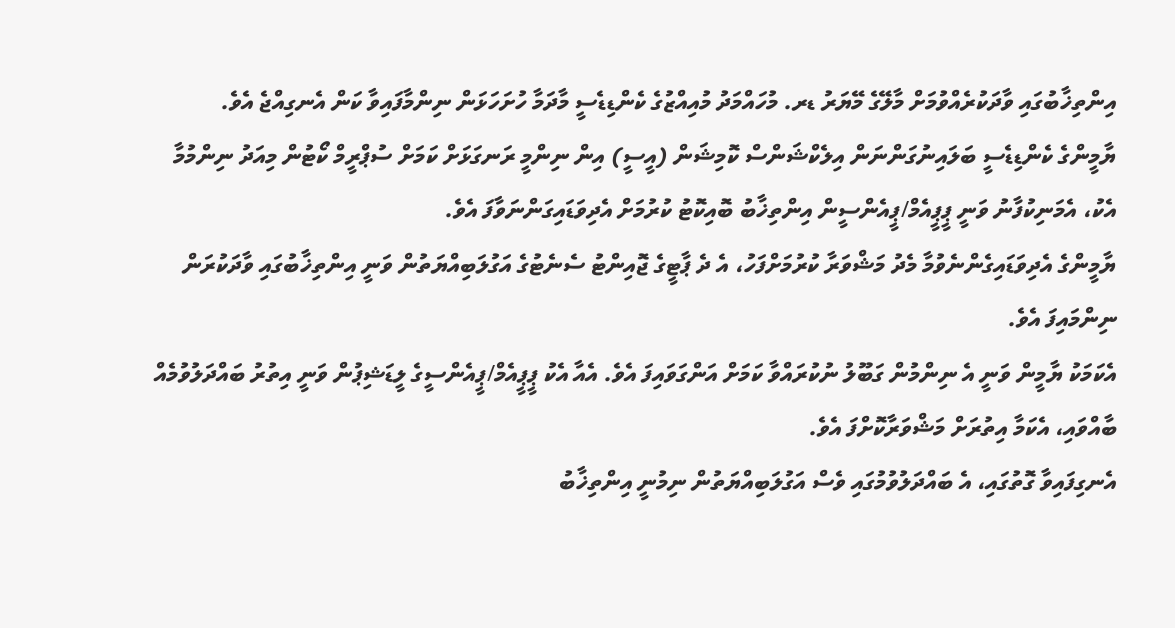އިންތިޚާބުގައި ވާދަކުރެއްވުމަށް މާލޭގެ މޭޔަރު ޑރ. މުހައްމަދު މުއިއްޒުގެ ކެންޑިޑެސީ މާދަމާ ހުށަހަޅަން ނިންމާފައިވާ ކަން އެނގިއްޖެ އެވެ.
ޔާމީންގެ ކެންޑިޑެސީ ބަލައިނުގަންނަން އިލެކްޝަންސް ކޮމިޝަން (އީސީ) އިން ނިންމީ ރަނގަޅަށް ކަމަށް ސުޕްރީމް ކޯޓުން މިއަދު ނިންމުމާ އެކު، އެމަނިކުފާނު ވަނީ ޕީޕީއެމް/ޕީއެންސީން އިންތިޚާބު ބޮއިކޮޓު ކުރުމަށް އެދިވަޑައިގަންނަވާފަ އެވެ.
ޔާމީންގެ އެދިވަޑައިގެންނެވުމާ މެދު މަޝްވަރާ ކުރުމަށްފަހު، އެ ދެ ޕާޓީގެ ޖޮއިންޓު ސެނެޓުގެ އަގުލަބިއްޔަތުން ވަނީ އިންތިޚާބުގައި ވާދަކުރަން ނިންމައިފަ އެވެ.
އެކަމަކު ޔާމީން ވަނީ އެ ނިންމުން ގަބޫލު ނުކުރައްވާ ކަމަށް އަންގަވައިފަ އެވެ. އެއާ އެކު ޕީޕީއެމް/ޕީއެންސީގެ ލީޑަޝިޕުން ވަނީ އިތުރު ބައްދަލުވުމެއް ބާއްވައި، އެކަމާ އިތުރަށް މަޝްވަރާކޮށްފަ އެވެ.
އެނގިފައިވާ ގޮތުގައި، އެ ބައްދަލުވުމުގައި ވެސް އަގުލަބިއްޔަތުން ނިމުނީ އިންތިޚާބު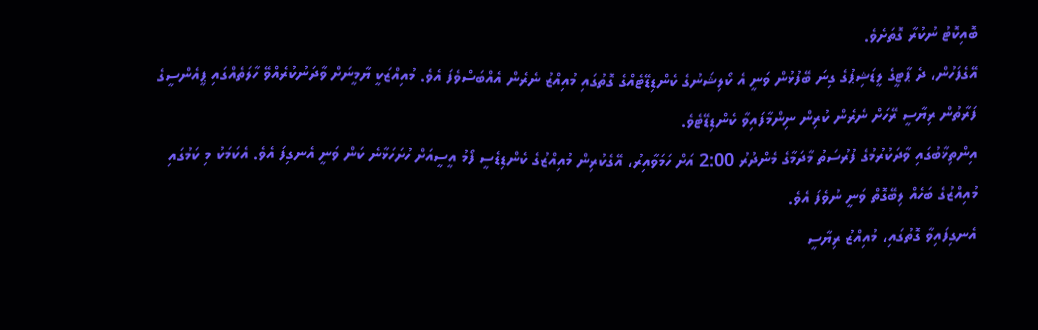ބޮއިކޮޓު ނުކުރާ ގޮތަށެވެ.
އޭގެފަހުން، ދެ ޕާޓީގެ ލީޑަޝިޕުގެ ގިނަ ބޭފުޅުން ވަނީ އެ ކޯލިޝަނުގެ ކެންޑިޑޭޓެއްގެ ގޮތުގައި މުއިއްޒު ނެރެން އެއްބަސްވެފަ އެވެ. މުއިއްޒަކީ ޔާމީނަށް ވާދަނުކުރެއްވޭ ހާލަތެއްގައި ޕީއެންސީގެ ފަރާތުން ރިޔާސީ ރޭހަށް ނެރެން ކުރިން ނިންމާފައިވާ ކެންޑިޑޭޓެވެ.
އިންތިޚާބުގައި ވާދަކުރުމުގެ ފުރުސަތު މާދަމާގެ މެންދުރު 2:00 އަށް ހަމަވާއިރު، އޭގެކުރިން މުއިއްޒުގެ ކެންޑިޑެސީ ފޯމު އީސީއަށް ހުށަހަޅާނެ ކަން ވަނީ އެނގިފަ އެވެ. އެކަމަކު މި ކަމުގައި މުއިއްޒުގެ ބަހެއް ލިބޭގޮތް ވަނީ ނުވެފަ އެވެ.
އެނގިފައިވާ ގޮތުގައި، މުއިއްޒު ރިޔާސީ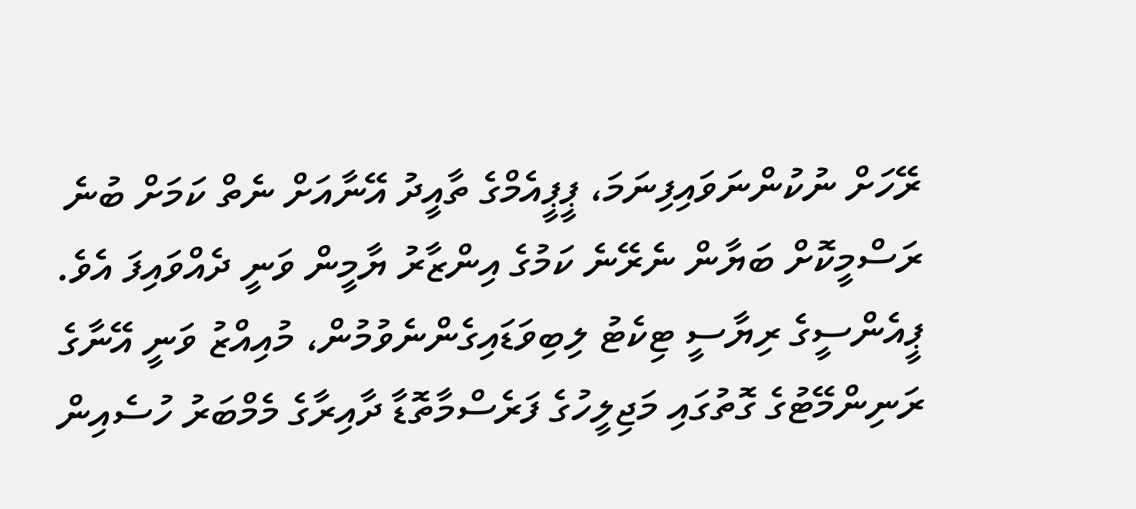ރޭހަށް ނުކުންނަވައިފިނަމަ، ޕީޕީއެމްގެ ތާއީދު އޭނާއަށް ނެތް ކަމަށް ބުނެ ރަސްމީކޮށް ބަޔާން ނެރޭނެ ކަމުގެ އިންޒާރު ޔާމީން ވަނީ ދެއްވައިފަ އެވެ.
ޕީއެންސީގެ ރިޔާސީ ޓިކެޓު ލިބިވަޑައިގެންނެވުމުން، މުއިއްޒު ވަނީ އޭނާގެ ރަނިންމޭޓުގެ ގޮތުގައި މަޖިލީހުގެ ފަރެސްމާތޮޑާ ދާއިރާގެ މެމްބަރު ހުސެއިން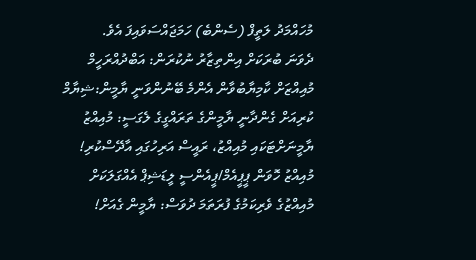މުހައްމަދު ލަތީފް (ސެންބެ) ހަމަޖައްސަވައިފަ އެވެ.
ދެވަނަ ބުރަކަށް އިންތިޒާރު ނުކުރަން: އަބްދުއްރަހީމް
މުއިއްޒަށް ކާމިޔާބުވާން އެންމެ ބޭނުންވަނީ ޔާމީން:ޝިޔާމް
ކުރިއަށް ގެންދާނީ ޔާމީންގެ ތަރައްގީގެ ލެގަސީ: މުއިއްޒު
ޔާމީނަށްޓަކައި މުއިއްޒު، ރައީސް އަރިހުގައި އާދޭސްކުރި!
މުއިއްޒު ހޮވަން ޕީޕީއެމް/ޕީއެންސީ ލީޑަޝިޕް އެއްގަލަކަށް
މުއިއްޒުގެ ވެރިކަމުގެ ފުރަތަމަ ދުވަސް: ޔާމީން ގެއަށް!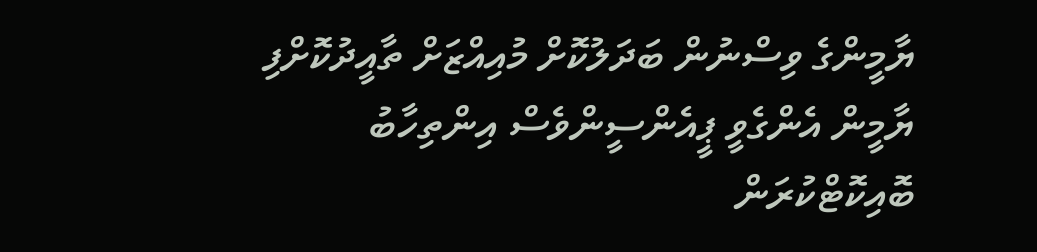ޔާމީންގެ ވިސްނުން ބަދަލުކޮށް މުއިއްޒަށް ތާއީދުކޮށްފި
ޔާމީން އެންގެވީ ޕީއެންސީންވެސް އިންތިހާބު ބޮއިކޮޓްކުރަން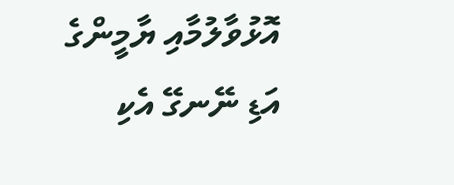އޮޅުވާލުމާއި ޔާމީންގެ އަޑި ނޭނގޭ އެކި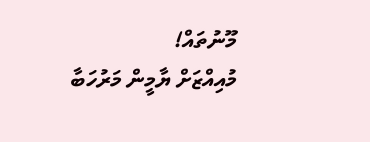މޫނުތައް!
މުއިއްޒަށް ޔާމީން މަރުހަބާ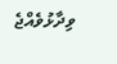ވިދާޅުވެއްޖެ